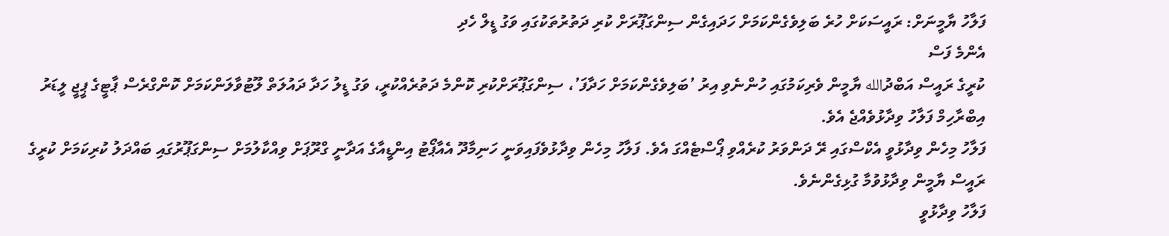ފަލާހު ޔާމީނަށް: ރައީސަކަށް ހުރެ ބަލިވެގެންކަމަށް ހަދައިގެން ސިންގަޕޫރަށް ކުރި ދަތުރުތަކުގައި ވަގު ޑީލް ހެދި
އެންމެ ފަސް
ކުރީގެ ރައީސް އަބްދުالله ޔާމީން ވެރިކަމުގައި ހުންނެވި އިރު ’ބަލިވެގެންކަމަށް ހަދާފަ’، ސިންގަޕޫރަށްކުރި ކޮންމެ ދަތުރެއްކުރީ، ވަގު ޑީލު ހަދާ ދައުލަތް ލޫޓުވާލަންކަމަށް ކޮންގްރެސް ޕާޓީގެ ޕީޖީ ލީޑަރު އިބްރާހިމް ފަލާހު ވިދާޅުވެއްޖެ އެވެ.
ފަލާހު މިހެން ވިދާޅުވީ އެކްސްގައި ރޭ ދަންވަރު ކުރެއްވި ޕޯސްޓެއްގަ އެވެ. ފަލާހު މިހެން ވިދާޅުވެފައިވަނީ ހަނިމާދޫ އެއާޕޯޓު އިންޑީއާގެ އަދާނީ ގްރޫޕަށް ވިއްކާލުމަށް ސިންގަޕޫރުގައި ބައްދަލު ކުރިކަމަށް ކުރީގެ ރައީސް ޔާމީން ވިދާޅުވުމާ ގުޅިގެންނެވެ.
ފަލާހު ވިދާޅުވީ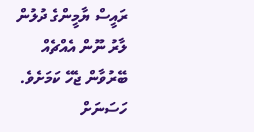ރައީސް ޔާމީންގެ ދުލުން ލާރު ނޫން އެއްޗެއް ބޭރުވާން ޖެހޭ ކަމަށެވެ.
ހަސަނަށް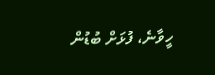ހީވާނެ، ފުޅަށް ބުޑުން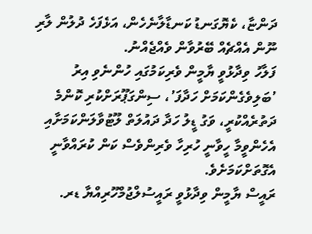ދަންޏާ، ކެޔޮގަނޑު ކަނޑާލާނެހެން، އަޅެފަހެ ދުލުން ލާރި ނޫން އެއްޗެއް ބޭރުވާން ވެއްޖެއްނު.
ފަލާހު ވިދާޅުވީ ޔާމީން ވެރިކަމުގައި ހުންނެވި އިރު ’ބަލިވެގެންކަމަށް ހަދާފަ’، ސިންގަޕޫރަށްކުރި ކޮންމެ ދަތުރެއްކުރީ، ވަގު ޑީލު ހަދާ ދައުލަތް ލޫޓުވާލަންކަމަށާއި އެހެންވީމާ ހީވާނީ ހުރިހާ ވެރިންވެސް ކަން ކުރައްވާނީ އެގޮތަށްކަމަށެވެ.
ރައީސް ޔާމީން ވިދާޅުވީ ރައީސުލްޖުމްހޫރިއްޔާ ޑރ.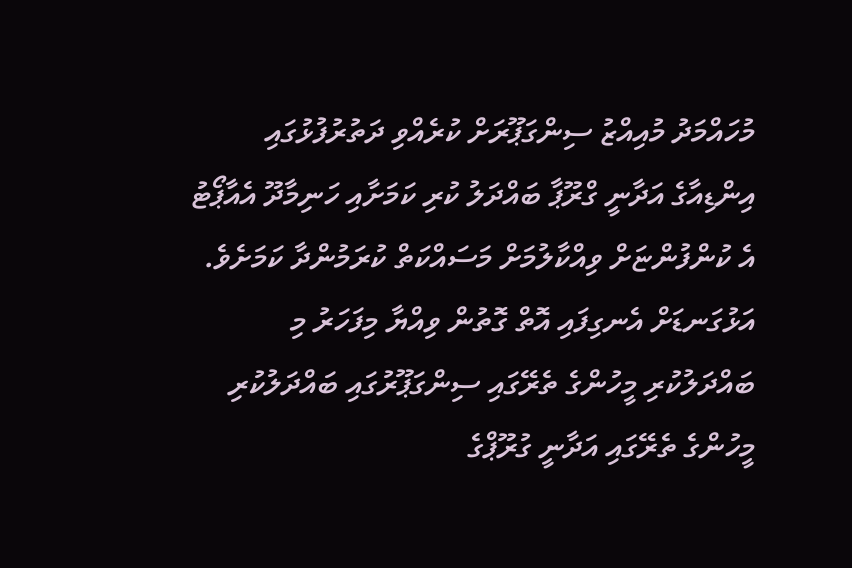މުހައްމަދު މުއިއްޒު ސިންގަޕޫރަށް ކުރެއްވި ދަތުރުފުޅުގައި އިންޑިއާގެ އަދާނީ ގްރޫޕާ ބައްދަލު ކުރި ކަމަށާއި ހަނިމާދޫ އެއާޕޯޓު އެ ކުންފުންޏަށް ވިއްކާލުމަށް މަސައްކަތް ކުރަމުންދާ ކަމަށެވެ.
އަޅުގަނޑަށް އެނގިފައި އޮތް ގޮތުން ވިއްޔާ މިފަހަރު މި ބައްދަލުކުރި މީހުންގެ ތެރޭގައި ސިންގަޕޫރުގައި ބައްދަލުކުރި މީހުންގެ ތެރޭގައި އަދާނީ ގުރޫޕްގެ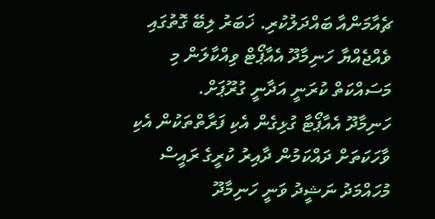ޗެއާމަންއާ ބައްދަލުކުރި. ޚަބަރު ލިބޭ ގޮތުގައި ވެއްޖެއްޔާ ހަނިމާދޫ އެއާޕޯޓް ވިއްކާލަން މި މަސައްކަތް ކުރަނީ އަދާނީ ގުރޫޕަށް.
ހަނިމާދޫ އެއާޕޯޓާ ގުޅިގެން އެކި ފަރާތްތަކުން އެކި ވާހަކަތަށް ދައްކަމުން ދާއިރު ކުރީގެ ރައީސް މުހައްމަދު ނަޝީދު ވަނީ ހަނިމާދޫ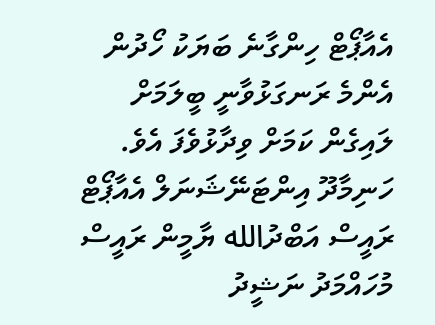އެއާޕޯޓް ހިންގާނެ ބަޔަކު ހޯދުން އެންމެ ރަނގަޅުވާނީ ބީލަމަށް ލައިގެން ކަމަށް ވިދާޅުވެފަ އެވެ.
ހަނިމާދޫ އިންޓަނޭޝަނަލް އެއާޕޯޓް ރައީސް އަބްދުالله ޔާމީން ރައީސް މުހައްމަދު ނަޝީދު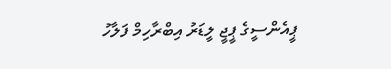ޕީއެންސީގެ ޕީޖީ ލީޑަރު އިބްރާހިމް ފަލާހު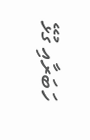ހަބަރާއި ގުޅޭ